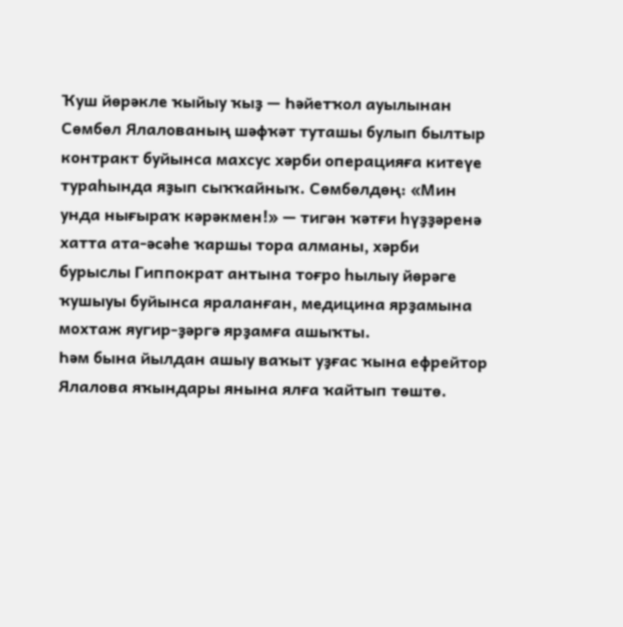Ҡуш йөрәкле ҡыйыу ҡыҙ — Һәйетҡол ауылынан Сөмбөл Ялалованың шәфҡәт туташы булып былтыр контракт буйынса махсус хәрби операцияға китеүе тураһында яҙып сыҡҡайныҡ. Сөмбөлдөң: «Мин унда нығыраҡ кәрәкмен!» — тигән ҡәтғи һүҙҙәренә хатта ата-әсәһе ҡаршы тора алманы, хәрби бурыслы Гиппократ антына тоғро һылыу йөрәге ҡушыуы буйынса яраланған, медицина ярҙамына мохтаж яугир-ҙәргә ярҙамға ашыҡты.
Һәм бына йылдан ашыу ваҡыт уҙғас ҡына ефрейтор Ялалова яҡындары янына ялға ҡайтып төштө.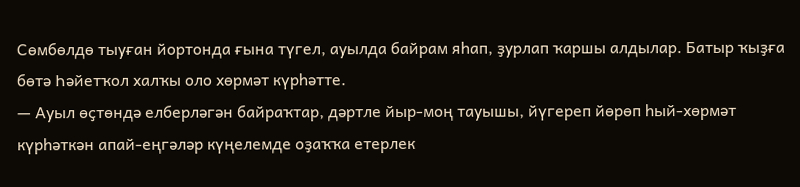Сөмбөлдө тыуған йортонда ғына түгел, ауылда байрам яһап, ҙурлап ҡаршы алдылар. Батыр ҡыҙға бөтә Һәйетҡол халҡы оло хөрмәт күрһәтте.
— Ауыл өҫтөндә елберләгән байраҡтар, дәртле йыр-моң тауышы, йүгереп йөрөп һый-хөрмәт күрһәткән апай-еңгәләр күңелемде оҙаҡҡа етерлек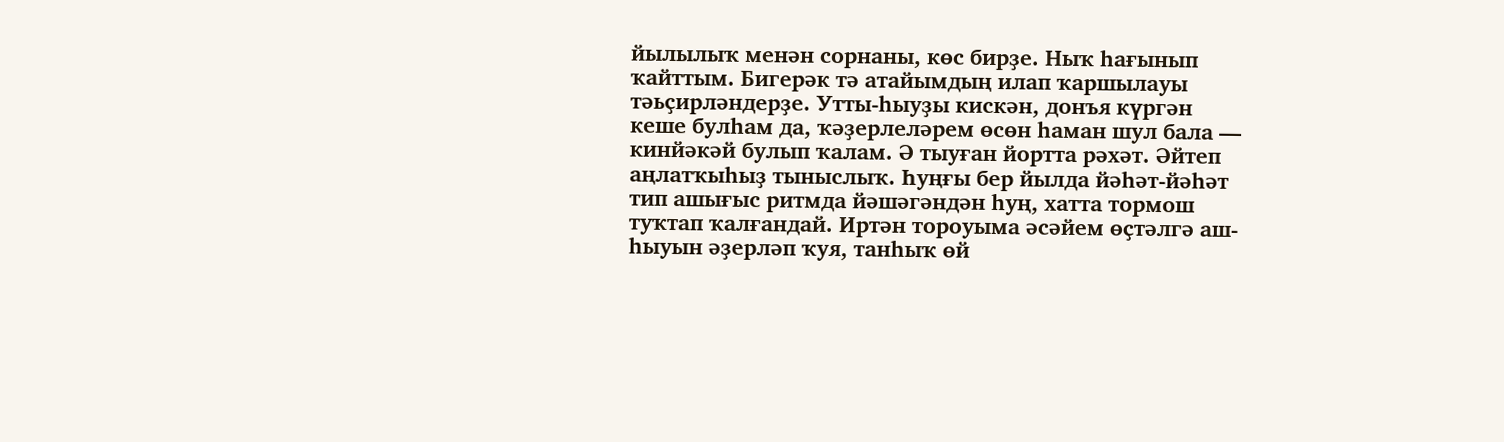йылылыҡ менән сорнаны, көс бирҙе. Ныҡ һағынып ҡайттым. Бигерәк тә атайымдың илап ҡаршылауы тәьҫирләндерҙе. Утты-һыуҙы кискән, донъя күргән кеше булһам да, ҡәҙерлеләрем өсөн һаман шул бала — кинйәкәй булып ҡалам. Ә тыуған йортта рәхәт. Әйтеп аңлатҡыһыҙ тыныслыҡ. Һуңғы бер йылда йәһәт-йәһәт тип ашығыс ритмда йәшәгәндән һуң, хатта тормош туҡтап ҡалғандай. Иртән тороуыма әсәйем өҫтәлгә аш-һыуын әҙерләп ҡуя, танһыҡ өй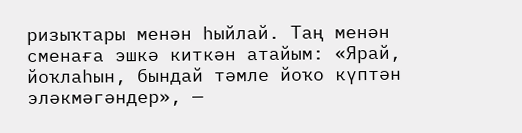ризыҡтары менән һыйлай. Таң менән сменаға эшкә киткән атайым: «Ярай, йоҡлаһын, бындай тәмле йоҡо күптән эләкмәгәндер», —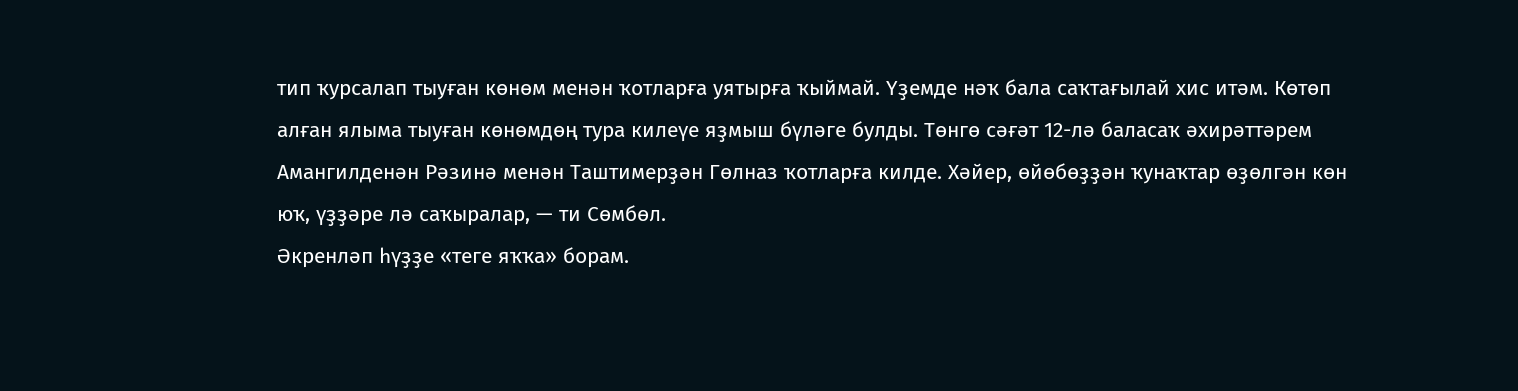тип ҡурсалап тыуған көнөм менән ҡотларға уятырға ҡыймай. Үҙемде нәҡ бала саҡтағылай хис итәм. Көтөп алған ялыма тыуған көнөмдөң тура килеүе яҙмыш бүләге булды. Төнгө сәғәт 12-лә баласаҡ әхирәттәрем Амангилденән Рәзинә менән Таштимерҙән Гөлназ ҡотларға килде. Хәйер, өйөбөҙҙән ҡунаҡтар өҙөлгән көн юҡ, үҙҙәре лә саҡыралар, — ти Сөмбөл.
Әкренләп һүҙҙе «теге яҡҡа» борам.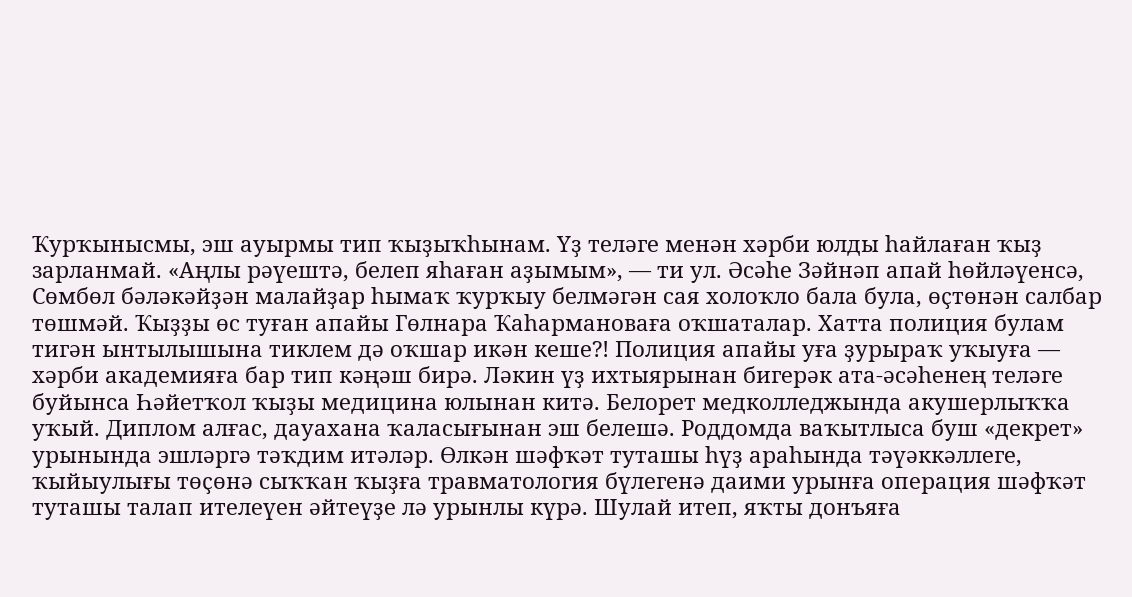Ҡурҡынысмы, эш ауырмы тип ҡыҙыҡһынам. Үҙ теләге менән хәрби юлды һайлаған ҡыҙ зарланмай. «Аңлы рәүештә, белеп яһаған аҙымым», — ти ул. Әсәһе Зәйнәп апай һөйләүенсә, Сөмбөл бәләкәйҙән малайҙар һымаҡ ҡурҡыу белмәгән сая холоҡло бала була, өҫтөнән салбар төшмәй. Ҡыҙҙы өс туған апайы Гөлнара Ҡаһармановаға оҡшаталар. Хатта полиция булам тигән ынтылышына тиклем дә оҡшар икән кеше?! Полиция апайы уға ҙурыраҡ уҡыуға — хәрби академияға бар тип кәңәш бирә. Ләкин үҙ ихтыярынан бигерәк ата-әсәһенең теләге буйынса Һәйетҡол ҡыҙы медицина юлынан китә. Белорет медколледжында акушерлыҡҡа уҡый. Диплом алғас, дауахана ҡаласығынан эш белешә. Роддомда ваҡытлыса буш «декрет» урынында эшләргә тәҡдим итәләр. Өлкән шәфҡәт туташы һүҙ араһында тәүәккәллеге, ҡыйыулығы төҫөнә сыҡҡан ҡыҙға травматология бүлегенә даими урынға операция шәфҡәт туташы талап ителеүен әйтеүҙе лә урынлы күрә. Шулай итеп, яҡты донъяға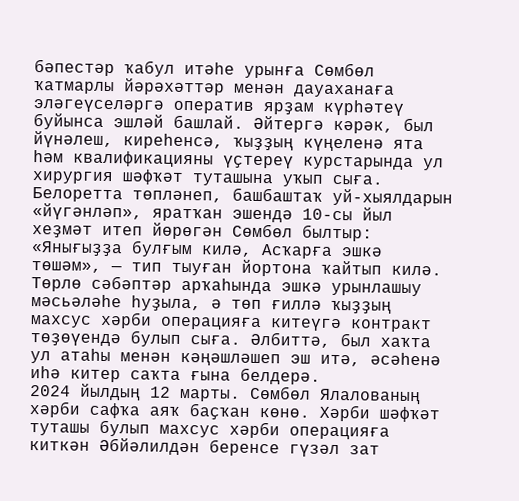бәпестәр ҡабул итәһе урынға Сөмбөл ҡатмарлы йәрәхәттәр менән дауаханаға эләгеүселәргә оператив ярҙам күрһәтеү буйынса эшләй башлай. Әйтергә кәрәк, был йүнәлеш, киреһенсә, ҡыҙҙың күңеленә ята һәм квалификацияны үҫтереү курстарында ул хирургия шәфҡәт туташына уҡып сыға.
Белоретта төпләнеп, башбаштаҡ уй-хыялдарын «йүгәнләп», яратҡан эшендә 10-сы йыл хеҙмәт итеп йөрөгән Сөмбөл былтыр: «Янығыҙҙа булғым килә, Асҡарға эшкә төшәм», — тип тыуған йортона ҡайтып килә. Төрлө сәбәптәр арҡаһында эшкә урынлашыу мәсьәләһе һуҙыла, ә төп ғиллә ҡыҙҙың махсус хәрби операцияға китеүгә контракт төҙөүендә булып сыға. Әлбиттә, был хаҡта ул атаһы менән кәңәшләшеп эш итә, әсәһенә иһә китер саҡта ғына белдерә.
2024 йылдың 12 марты. Сөмбөл Ялалованың хәрби сафҡа аяҡ баҫҡан көнө. Хәрби шәфҡәт туташы булып махсус хәрби операцияға киткән Әбйәлилдән беренсе гүзәл зат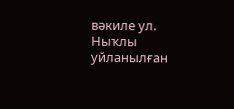вәкиле ул. Ныҡлы уйланылған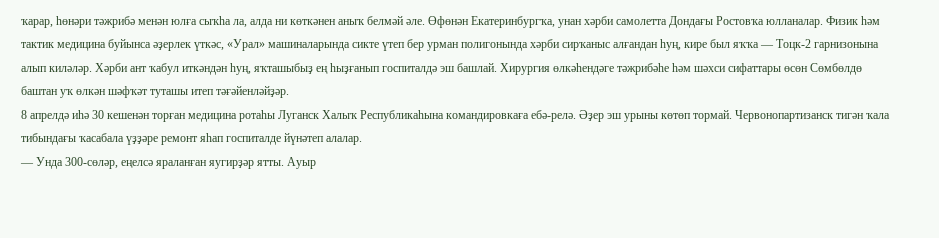ҡарар, һөнәри тәжрибә менән юлға сыҡһа ла, алда ни көткәнен аныҡ белмәй әле. Өфөнән Екатеринбургҡа, унан хәрби самолетта Дондағы Ростовҡа юлланалар. Физик һәм тактик медицина буйынса әҙерлек үткәс, «Урал» машиналарында сикте үтеп бер урман полигонында хәрби сирҡаныс алғандан һуң, кире был яҡҡа — Тоцк-2 гарнизонына алып киләләр. Хәрби ант ҡабул иткәндән һуң, яҡташыбыҙ ең һыҙғанып госпиталдә эш башлай. Хирургия өлкәһендәге тәжрибәһе һәм шәхси сифаттары өсөн Сөмбөлдө баштан уҡ өлкән шәфҡәт туташы итеп тәғәйенләйҙәр.
8 апрелдә иһә 30 кешенән торған медицина ротаһы Луганск Халыҡ Республикаһына командировкаға ебә-релә. Әҙер эш урыны көтөп тормай. Червонопартизанск тигән ҡала тибындағы ҡасабала үҙҙәре ремонт яһап госпиталде йүнәтеп алалар.
— Унда 300-сөләр, еңелсә яраланған яугирҙәр ятты. Ауыр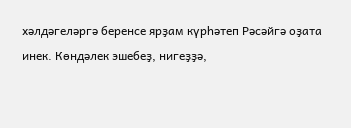хәлдәгеләргә беренсе ярҙам күрһәтеп Рәсәйгә оҙата инек. Көндәлек эшебеҙ, нигеҙҙә,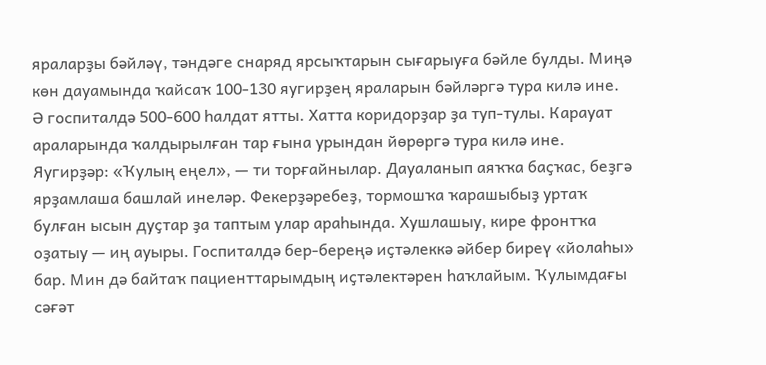яраларҙы бәйләү, тәндәге снаряд ярсыҡтарын сығарыуға бәйле булды. Миңә көн дауамында ҡайсаҡ 100-130 яугирҙең яраларын бәйләргә тура килә ине. Ә госпиталдә 500-600 һалдат ятты. Хатта коридорҙар ҙа туп-тулы. Карауат араларында ҡалдырылған тар ғына урындан йөрөргә тура килә ине. Яугирҙәр: «Ҡулың еңел», — ти торғайнылар. Дауаланып аяҡҡа баҫҡас, беҙгә ярҙамлаша башлай инеләр. Фекерҙәребеҙ, тормошҡа ҡарашыбыҙ уртаҡ булған ысын дуҫтар ҙа таптым улар араһында. Хушлашыу, кире фронтҡа оҙатыу — иң ауыры. Госпиталдә бер-береңә иҫтәлеккә әйбер биреү «йолаһы» бар. Мин дә байтаҡ пациенттарымдың иҫтәлектәрен һаҡлайым. Ҡулымдағы сәғәт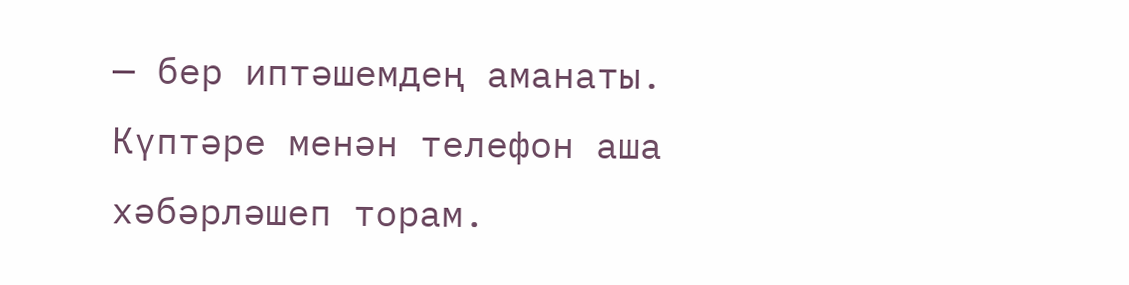— бер иптәшемдең аманаты. Күптәре менән телефон аша хәбәрләшеп торам.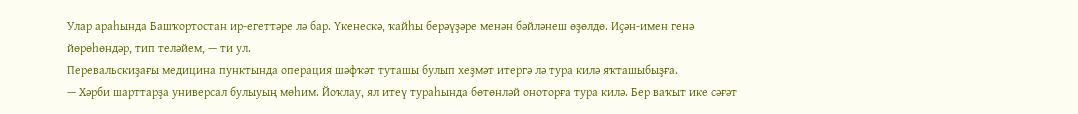Улар араһында Башҡортостан ир-егеттәре лә бар. Үкенескә, ҡайһы берәүҙәре менән бәйләнеш өҙөлдө. Иҫән-имен генә йөрөһөндәр, тип теләйем, — ти ул.
Перевальскиҙағы медицина пунктында операция шәфҡәт туташы булып хеҙмәт итергә лә тура килә яҡташыбыҙға.
— Хәрби шарттарҙа универсал булыуың мөһим. Йоҡлау, ял итеү тураһында бөтөнләй оноторға тура килә. Бер ваҡыт ике сәғәт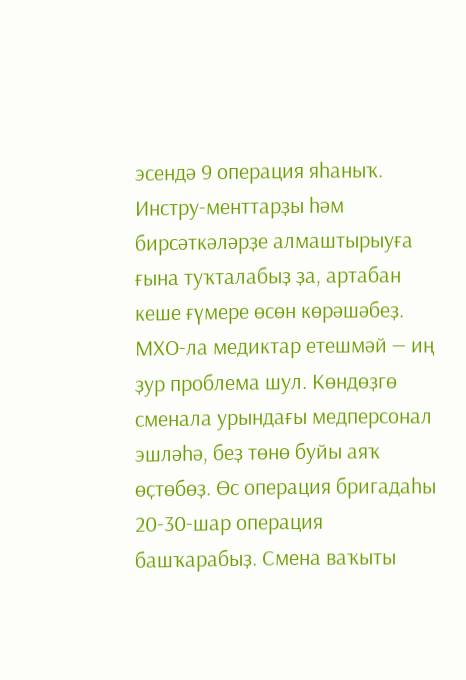эсендә 9 операция яһаныҡ. Инстру-менттарҙы һәм бирсәткәләрҙе алмаштырыуға ғына туҡталабыҙ ҙа, артабан кеше ғүмере өсөн көрәшәбеҙ. МХО-ла медиктар етешмәй — иң ҙур проблема шул. Көндөҙгө сменала урындағы медперсонал эшләһә, беҙ төнө буйы аяҡ өҫтөбөҙ. Өс операция бригадаһы 20-30-шар операция башҡарабыҙ. Смена ваҡыты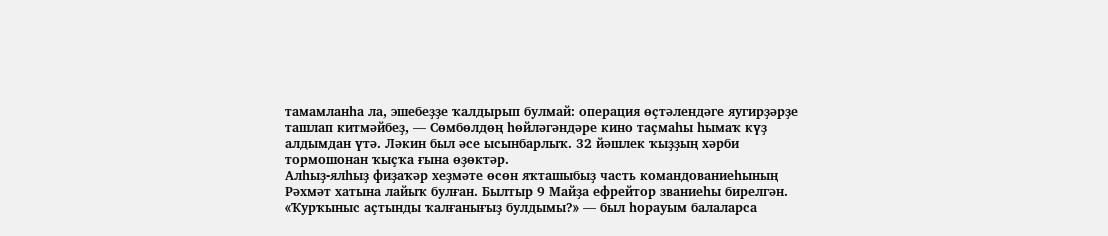тамамланһа ла, эшебеҙҙе ҡалдырып булмай: операция өҫтәлендәге яугирҙәрҙе ташлап китмәйбеҙ, — Сөмбөлдөң һөйләгәндәре кино таҫмаһы һымаҡ күҙ алдымдан үтә. Ләкин был әсе ысынбарлыҡ. 32 йәшлек ҡыҙҙың хәрби тормошонан ҡыҫҡа ғына өҙөктәр.
Алһыҙ-ялһыҙ фиҙаҡәр хеҙмәте өсөн яҡташыбыҙ часть командованиеһының Рәхмәт хатына лайыҡ булған. Былтыр 9 Майҙа ефрейтор званиеһы бирелгән.
«Ҡурҡыныс аҫтынды ҡалғанығыҙ булдымы?» — был һорауым балаларса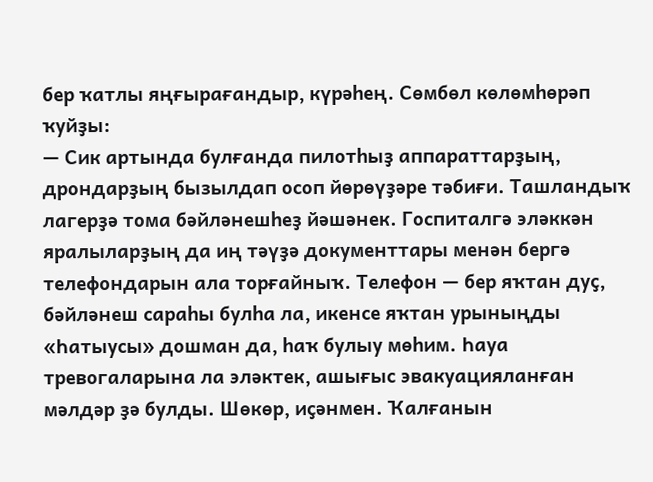бер ҡатлы яңғырағандыр, күрәһең. Сөмбөл көлөмһөрәп ҡуйҙы:
— Сик артында булғанда пилотһыҙ аппараттарҙың, дрондарҙың бызылдап осоп йөрөүҙәре тәбиғи. Ташландыҡ лагерҙә тома бәйләнешһеҙ йәшәнек. Госпиталгә эләккән яралыларҙың да иң тәүҙә документтары менән бергә телефондарын ала торғайныҡ. Телефон — бер яҡтан дуҫ, бәйләнеш сараһы булһа ла, икенсе яҡтан урыныңды «Һатыусы» дошман да, һаҡ булыу мөһим. Һауа тревогаларына ла эләктек, ашығыс эвакуацияланған мәлдәр ҙә булды. Шөкөр, иҫәнмен. Ҡалғанын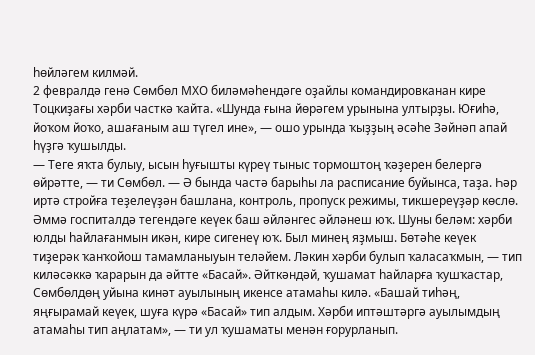һөйләгем килмәй.
2 февралдә генә Сөмбөл МХО биләмәһендәге оҙайлы командировканан кире Тоцкиҙағы хәрби часткә ҡайта. «Шунда ғына йөрәгем урынына ултырҙы. Юғиһә, йоҡом йоҡо, ашағаным аш түгел ине», — ошо урында ҡыҙҙың әсәһе Зәйнәп апай һүҙгә ҡушылды.
— Теге яҡта булыу, ысын һуғышты күреү тыныс тормоштоң ҡәҙерен белергә өйрәтте, — ти Сөмбөл. — Ә бында частә барыһы ла расписание буйынса, таҙа. Һәр иртә стройға теҙелеүҙән башлана, контроль, пропуск режимы, тикшереүҙәр көслө. Әммә госпиталдә тегендәге кеүек баш әйләнгес әйләнеш юҡ. Шуны беләм: хәрби юлды һайлағанмын икән, кире сигенеү юҡ. Был минең яҙмыш. Бөтәһе кеүек тиҙерәк ҡанҡойош тамамланыуын теләйем. Ләкин хәрби булып ҡаласаҡмын, — тип киләсәккә ҡарарын да әйтте «Басай». Әйткәндәй, ҡушамат һайларға ҡушҡастар, Сөмбөлдөң уйына кинәт ауылының икенсе атамаһы килә. «Башай тиһәң, яңғырамай кеүек, шуға күрә «Басай» тип алдым. Хәрби иптәштәргә ауылымдың атамаһы тип аңлатам», — ти ул ҡушаматы менән ғорурланып.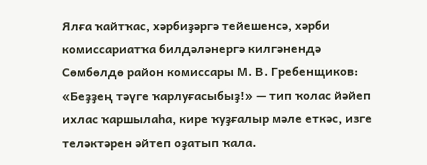Ялға ҡайтҡас, хәрбиҙәргә тейешенсә, хәрби комиссариатҡа билдәләнергә килгәнендә Сөмбөлдө район комиссары М. В. Гребенщиков: «Беҙҙең тәүге ҡарлуғасыбыҙ!» — тип ҡолас йәйеп ихлас ҡаршылаһа, кире ҡуҙғалыр мәле еткәс, изге теләктәрен әйтеп оҙатып ҡала.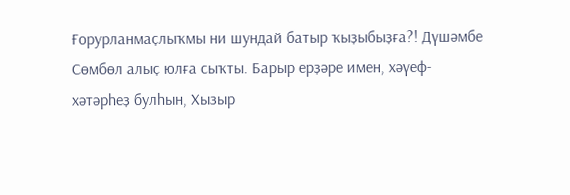Ғорурланмаҫлыҡмы ни шундай батыр ҡыҙыбыҙға?! Дүшәмбе Сөмбөл алыҫ юлға сыҡты. Барыр ерҙәре имен, хәүеф-хәтәрһеҙ булһын, Хызыр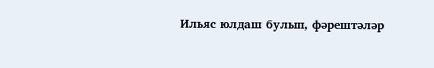Ильяс юлдаш булып, фәрештәләр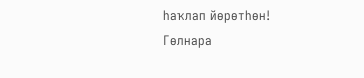һаҡлап йөрөтһөн!
Гөлнара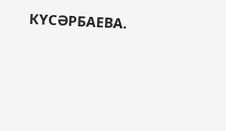КҮСӘРБАЕВА.